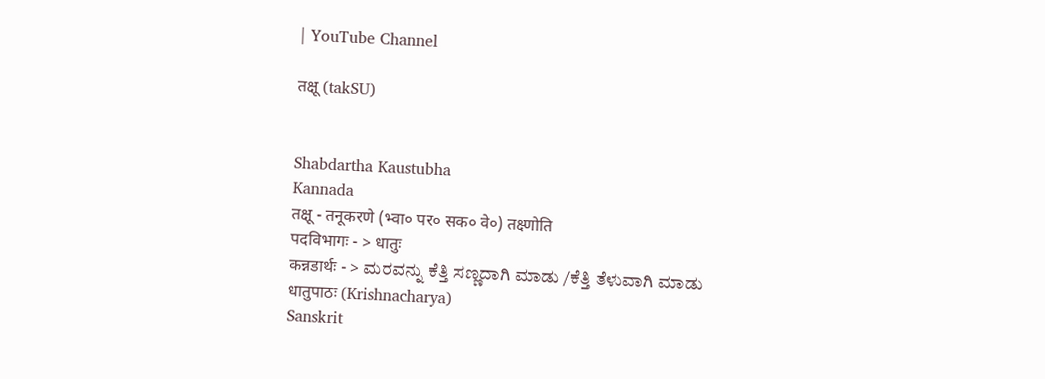| YouTube Channel

तक्षू (takSU)


Shabdartha Kaustubha
Kannada
तक्षू - तनूकरणे (भ्वा० पर० सक० वे०) तक्ष्णोति
पदविभागः - > धातुः
कन्नडार्थः - > ಮರವನ್ನು ಕೆತ್ತಿ ಸಣ್ಣದಾಗಿ ಮಾಡು /ಕೆತ್ತಿ ತೆಳುವಾಗಿ ಮಾಡು
धातुपाठः (Krishnacharya)
Sanskrit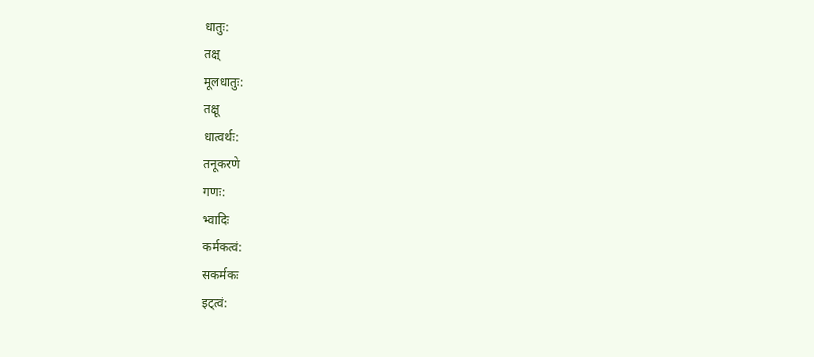धातुः:
तक्ष्
मूलधातुः:
तक्षू
धात्वर्थः:
तनूकरणे
गणः:
भ्वादिः
कर्मकत्वं:
सकर्मकः
इट्त्वं: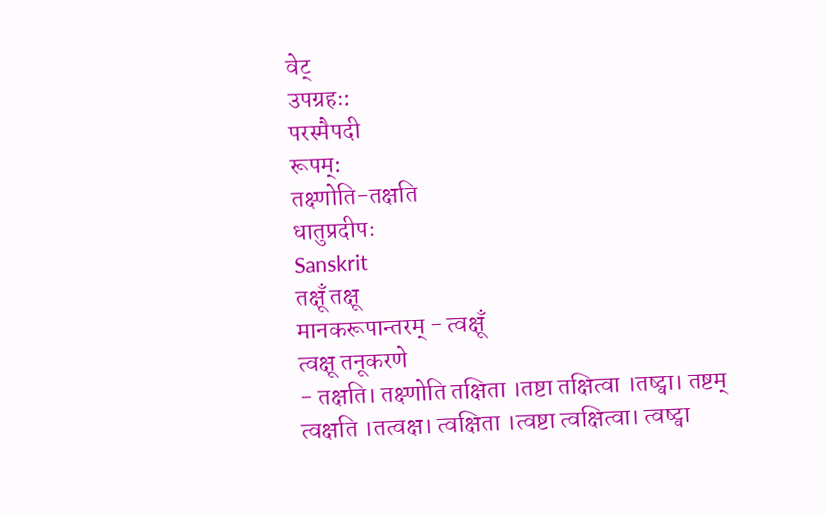वेट्
उपग्रहः:
परस्मैपदी
रूपम्:
तक्ष्णोति-तक्षति
धातुप्रदीपः
Sanskrit
तक्षूँ तक्षू
मानकरूपान्तरम् - त्वक्षूँ
त्वक्षू तनूकरणे
- तक्षति। तक्ष्णोति तक्षिता ।तष्टा तक्षित्वा ।तष्ट्वा। तष्टम् त्वक्षति ।तत्वक्ष। त्वक्षिता ।त्वष्टा त्वक्षित्वा। त्वष्ट्वा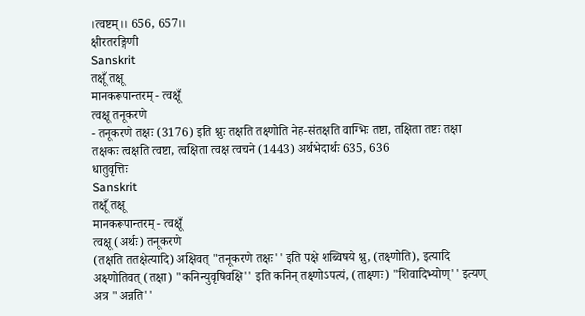।त्वष्टम्।। 656, 657।।
क्षीरतरङ्गिणी
Sanskrit
तक्षूँ तक्षू
मानकरूपान्तरम् - त्वक्षूँ
त्वक्षू तनूकरणे
- तनूकरणे तक्षः (3176) इति श्नुः तक्षति तक्ष्णोति नेह-संतक्षति वाग्भिः तष्टा, तक्षिता तष्टः तक्षा तक्षकः त्वक्षति त्वष्टा, त्वक्षिता त्वक्ष त्वचने (1443) अर्थभेदार्थः 635, 636
धातुवृत्तिः
Sanskrit
तक्षूँ तक्षू
मानकरूपान्तरम् - त्वक्षूँ
त्वक्षू (अर्थः) तनूकरणे
(तक्षति ततक्षेत्यादि) अक्षिवत् "तनूकरणे तक्षः'' इति पक्षे शब्विषये श्नु, (तक्ष्णोति), इत्यादि अक्ष्णोतिवत् (तक्षा) "कनिन्युवृषिवक्षि'' इति कनिन् तक्ष्णोऽपत्यं, (ताक्ष्णः) "शिवादिभ्योण्'' इत्यण् अत्र "अन्नति''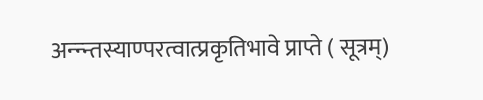अन्न्न्तस्याण्परत्वात्प्रकृतिभावे प्राप्ते ( सूत्रम्)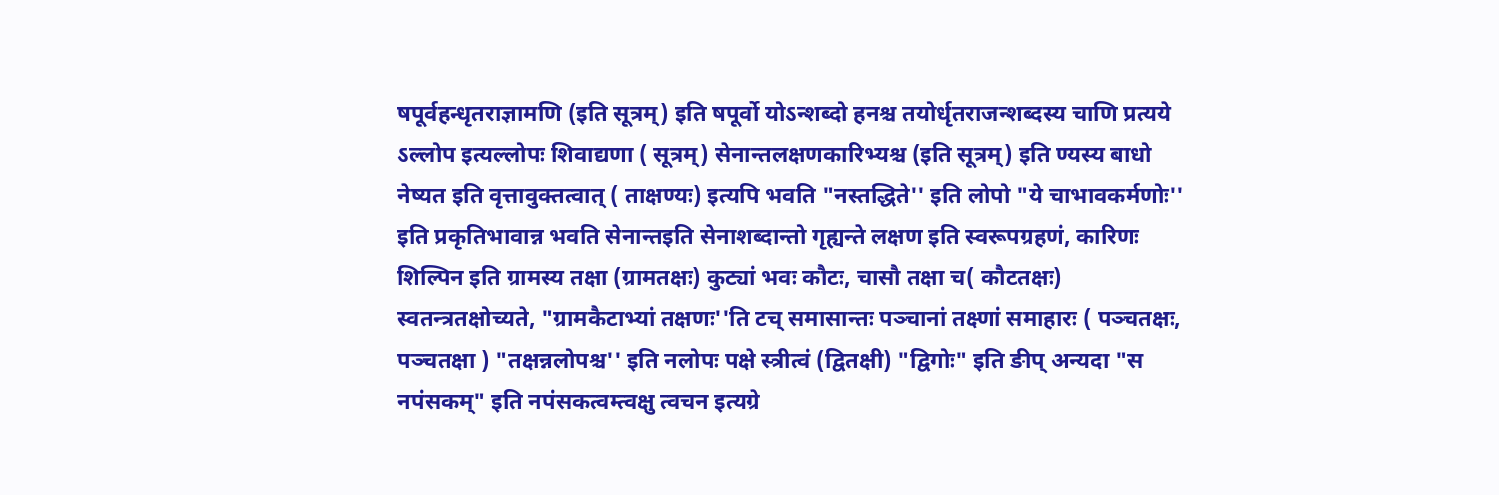षपूर्वहन्धृतराज्ञामणि (इति सूत्रम्) इति षपूर्वो योऽन्शब्दो हनश्च तयोर्धृतराजन्शब्दस्य चाणि प्रत्यये ऽल्लोप इत्यल्लोपः शिवाद्यणा ( सूत्रम्) सेनान्तलक्षणकारिभ्यश्च (इति सूत्रम्) इति ण्यस्य बाधो नेष्यत इति वृत्तावुक्तत्वात् ( ताक्षण्यः) इत्यपि भवति "नस्तद्धिते'' इति लोपो "ये चाभावकर्मणोः'' इति प्रकृतिभावान्न भवति सेनान्तइति सेनाशब्दान्तो गृह्यन्ते लक्षण इति स्वरूपग्रहणं, कारिणः शिल्पिन इति ग्रामस्य तक्षा (ग्रामतक्षः) कुट्यां भवः कौटः, चासौ तक्षा च( कौटतक्षः) स्वतन्त्रतक्षोच्यते, "ग्रामकैटाभ्यां तक्षणः''ति टच् समासान्तः पञ्चानां तक्ष्णां समाहारः ( पञ्चतक्षः, पञ्चतक्षा ) "तक्षन्नलोपश्च'' इति नलोपः पक्षे स्त्रीत्वं (द्वितक्षी) "द्विगोः" इति ङीप् अन्यदा "स नपंसकम्" इति नपंसकत्वम्त्वक्षु त्वचन इत्यग्रे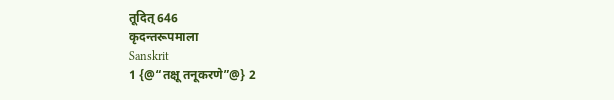तूदित् 646
कृदन्तरूपमाला
Sanskrit
1 {@“तक्षू तनूकरणे”@} 2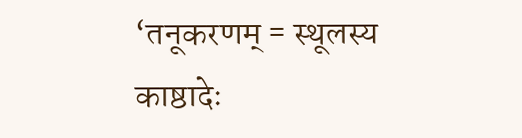‘तनूकरणम् = स्थूलस्य काष्ठादेः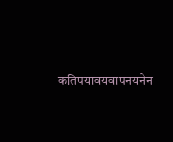कतिपयावयवापनयनेन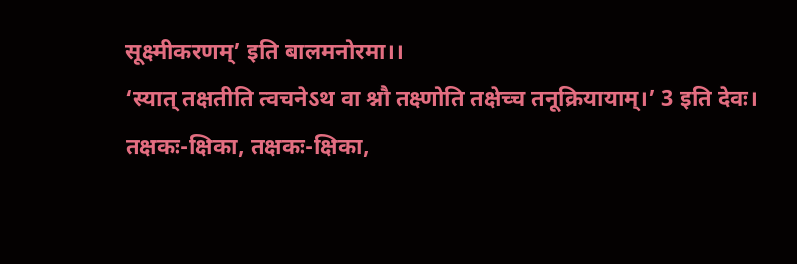सूक्ष्मीकरणम्’ इति बालमनोरमा।।
‘स्यात् तक्षतीति त्वचनेऽथ वा श्नौ तक्ष्णोति तक्षेच्च तनूक्रियायाम्।’ 3 इति देवः।
तक्षकः-क्षिका, तक्षकः-क्षिका,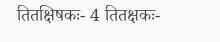तितक्षिषकः- 4 तितक्षकः-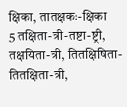क्षिका, तातक्षकः-क्षिका
5 तक्षिता-त्री-तष्टा-ष्ट्री, तक्षयिता-त्री, तितक्षिषिता-तितक्षिता-त्री,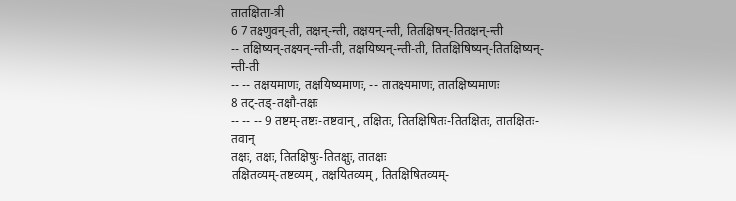तातक्षिता-त्री
6 7 तक्ष्णुवन्-ती, तक्षन्-न्ती, तक्षयन्-न्ती, तितक्षिषन्-तितक्षन्-न्ती
-- तक्षिष्यन्-तक्ष्यन्-न्ती-ती, तक्षयिष्यन्-न्ती-ती, तितक्षिषिष्यन्-तितक्षिष्यन्-न्ती-ती
-- -- तक्षयमाणः, तक्षयिष्यमाणः, -- तातक्ष्यमाणः, तातक्षिष्यमाणः
8 तट्-तड्-तक्षौ-तक्षः
-- -- -- 9 तष्टम्-तष्टः-तष्टवान्, तक्षितः, तितक्षिषितः-तितक्षितः, तातक्षितः-तवान्
तक्षः, तक्षः, तितक्षिषुः-तितक्षुः, तातक्षः
तक्षितव्यम्-तष्टव्यम्, तक्षयितव्यम्, तितक्षिषितव्यम्-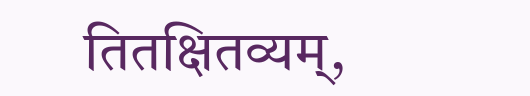तितक्षितव्यम्,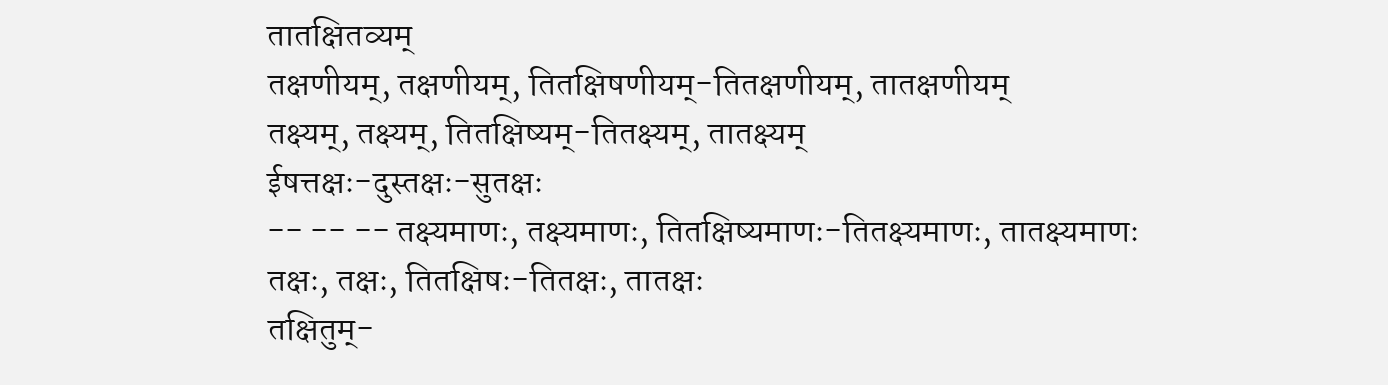तातक्षितव्यम्
तक्षणीयम्, तक्षणीयम्, तितक्षिषणीयम्-तितक्षणीयम्, तातक्षणीयम्
तक्ष्यम्, तक्ष्यम्, तितक्षिष्यम्-तितक्ष्यम्, तातक्ष्यम्
ईषत्तक्षः-दुस्तक्षः-सुतक्षः
-- -- -- तक्ष्यमाणः, तक्ष्यमाणः, तितक्षिष्यमाणः-तितक्ष्यमाणः, तातक्ष्यमाणः
तक्षः, तक्षः, तितक्षिषः-तितक्षः, तातक्षः
तक्षितुम्-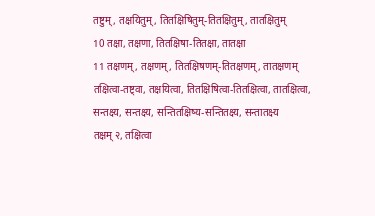तष्टुम्, तक्षयितुम्, तितक्षिषितुम्-तितक्षितुम्, तातक्षितुम्
10 तक्षा, तक्षणा, तितक्षिषा-तितक्षा, तातक्षा
11 तक्षणम्, तक्षणम्, तितक्षिषणम्-तितक्षणम्, तातक्षणम्
तक्षित्वा-तष्ट्वा, तक्षयित्वा, तितक्षिषित्वा-तितक्षित्वा, तातक्षित्वा, सन्तक्ष्य, सन्तक्ष्य, सन्तितक्षिष्य-सन्तितक्ष्य, सन्तातक्ष्य
तक्षम् २, तक्षित्वा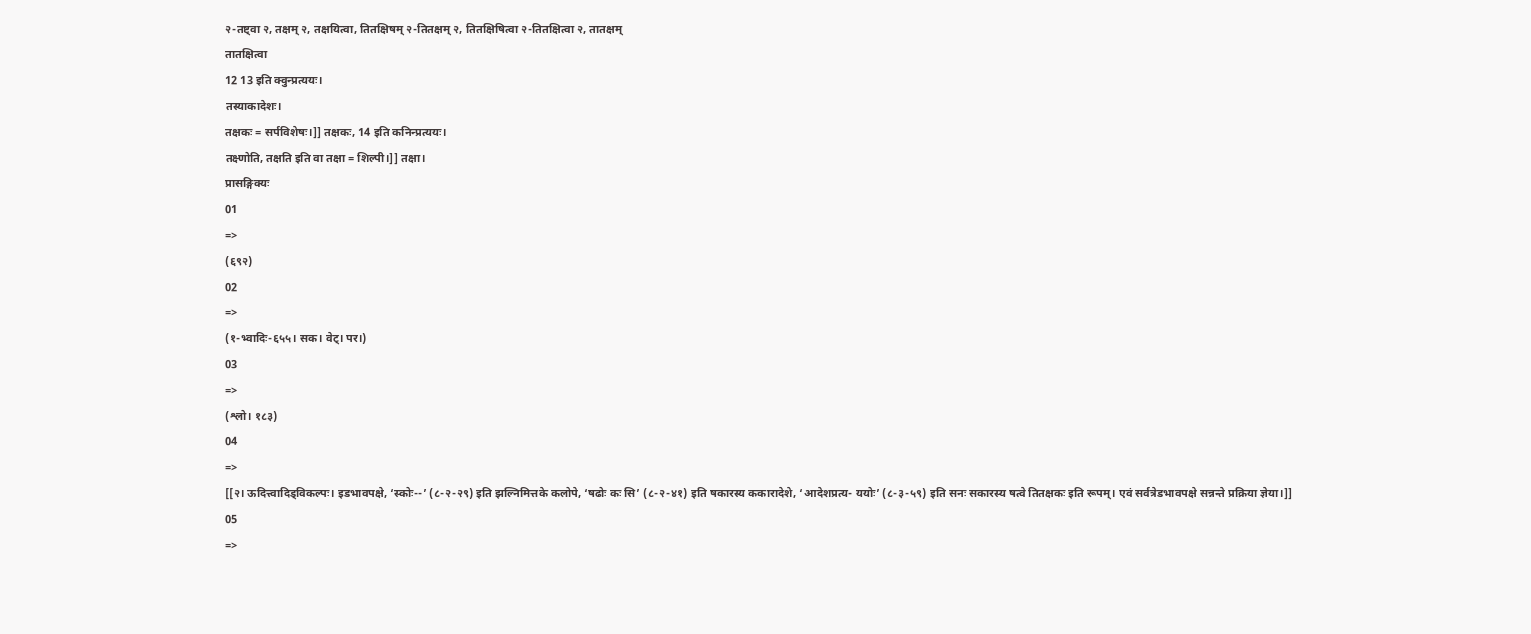२-तष्ट्वा २, तक्षम् २, तक्षयित्वा, तितक्षिषम् २-तितक्षम् २, तितक्षिषित्वा २-तितक्षित्वा २, तातक्षम्
तातक्षित्वा
12 13 इति क्वुन्प्रत्ययः।
तस्याकादेशः।
तक्षकः = सर्पविशेषः।]] तक्षकः, 14 इति कनिन्प्रत्ययः।
तक्ष्णोति, तक्षति इति वा तक्षा = शिल्पी।]] तक्षा।
प्रासङ्गिक्यः
01
=>
(६९२)
02
=>
(१-भ्वादिः-६५५। सक। वेट्। पर।)
03
=>
(श्लो। १८३)
04
=>
[[२। ऊदित्त्वादिड्विकल्पः। इडभावपक्षे, ‘स्कोः--’ (८-२-२९) इति झल्निमित्तके कलोपे, ‘षढोः कः सि’ (८-२-४१) इति षकारस्य ककारादेशे, ‘आदेशप्रत्य- ययोः’ (८-३-५९) इति सनः सकारस्य षत्वे तितक्षकः इति रूपम्। एवं सर्वत्रेडभावपक्षे सन्नन्ते प्रक्रिया ज्ञेया।]]
05
=>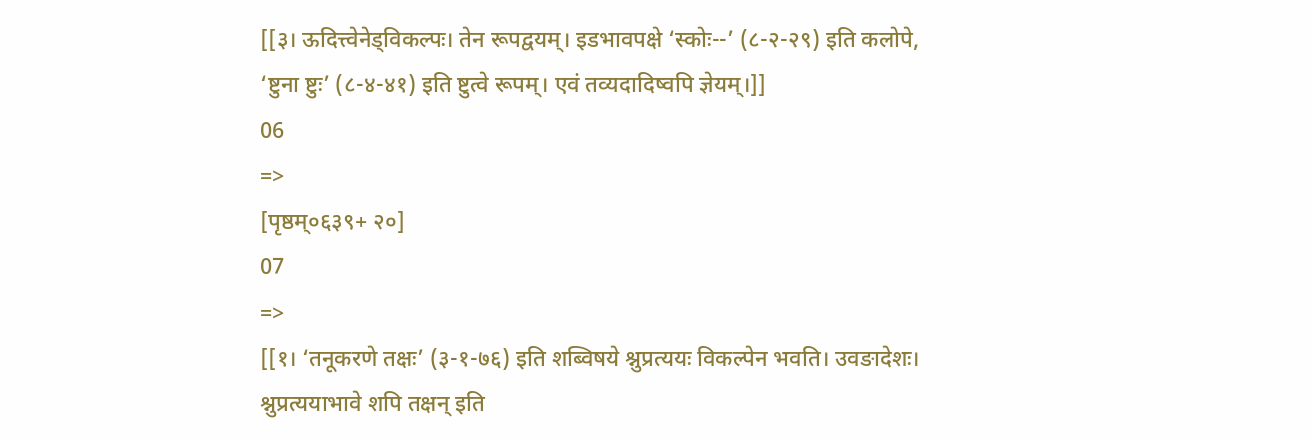[[३। ऊदित्त्वेनेड्विकल्पः। तेन रूपद्वयम्। इडभावपक्षे ‘स्कोः--’ (८-२-२९) इति कलोपे, ‘ष्टुना ष्टुः’ (८-४-४१) इति ष्टुत्वे रूपम्। एवं तव्यदादिष्वपि ज्ञेयम्।]]
06
=>
[पृष्ठम्०६३९+ २०]
07
=>
[[१। ‘तनूकरणे तक्षः’ (३-१-७६) इति शब्विषये श्नुप्रत्ययः विकल्पेन भवति। उवङादेशः। श्नुप्रत्ययाभावे शपि तक्षन् इति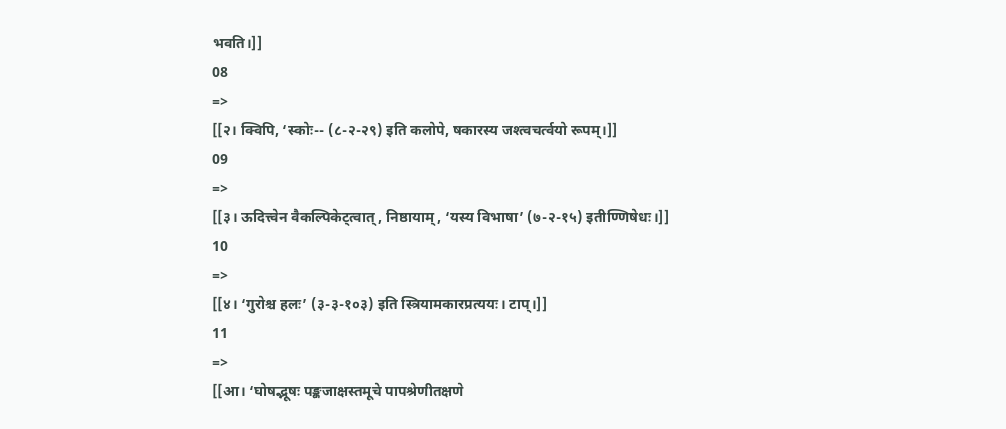भवति।]]
08
=>
[[२। क्विपि, ‘स्कोः-- (८-२-२९) इति कलोपे, षकारस्य जश्त्वचर्त्वयो रूपम्।]]
09
=>
[[३। ऊदित्त्वेन वैकल्पिकेट्त्वात्, निष्ठायाम्, ‘यस्य विभाषा’ (७-२-१५) इतीण्णिषेधः।]]
10
=>
[[४। ‘गुरोश्च हलः’ (३-३-१०३) इति स्त्रियामकारप्रत्ययः। टाप्।]]
11
=>
[[आ। ‘घोषद्भूषः पङ्कजाक्षस्तमूचे पापश्रेणीतक्षणे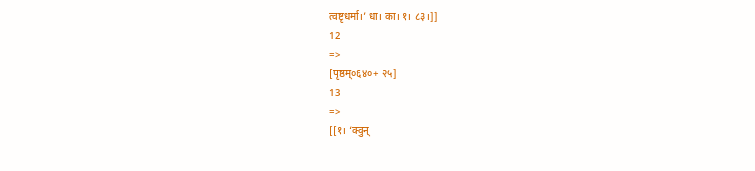त्वष्टृधर्मा।’ धा। का। १। ८३।]]
12
=>
[पृष्ठम्०६४०+ २५]
13
=>
[[१। ‘क्वुन्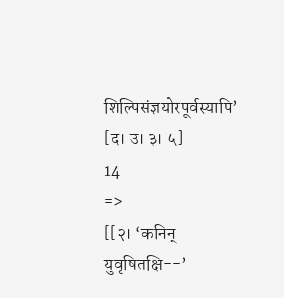शिल्पिसंज्ञयोरपूर्वस्यापि’ [द। उ। ३। ५]
14
=>
[[२। ‘कनिन् युवृषितक्षि--’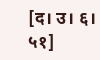[द। उ। ६। ५१]